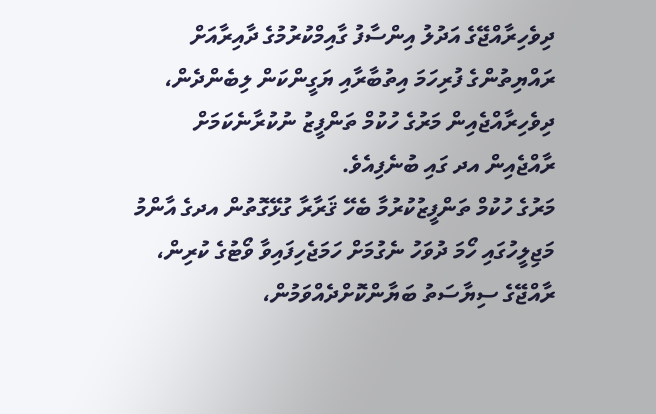ދިވެހިރާއްޖޭގެ އަދުލު އިންސާފު ގާއިމްކުރުމުގެ ދާއިރާއަށް ރައްޔިތުންގެ ފުރިހަމަ އިތުބާރާއި ޔަގީންކަން ލިބެންދެން، ދިވެހިރާއްޖެއިން މަރުގެ ހުކުމް ތަންފީޒު ނުކުރާނެކަމަށް ރާއްޖެއިން އދ ގައި ބުނެފިއެވެ.
މަރުގެ ހުކުމް ތަންފީޒުކުރުމާ ބެހޭ ޤަރާރާ ގުޅޭގޮތުން އދގެ އާންމު މަޖިލީހުގައި ހޯމަ ދުވަހު ނެގުމަށް ހަމަޖެހިފައިވާ ވޯޓުގެ ކުރިން، ރާއްޖޭގެ ސިޔާސަތު ބަޔާންކޮށްދެއްވަމުން،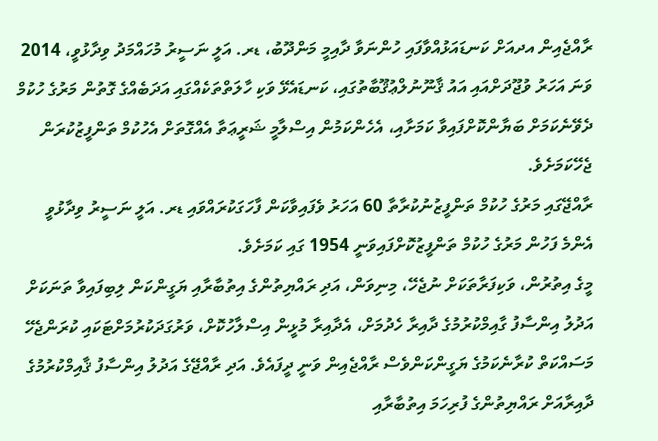ރާއްޖެއިން އދއަށް ކަނޑައަޅުއްވާފައި ހުންނަވާ ދާއިމީ މަންދޫބު، ޑރ. އަލީ ނަސީރު މުހައްމަދު ވިދާޅުވީ، 2014 ވަނަ އަހަރު ވުޖޫދަށްއައި އައު ޤާނޫނުލްޢުޤޫބާތުގައި، ކަނޑައެޅޭ ވަކި ހާލަތްތަކެއްގައި އަދަބެއްގެ ގޮތުން މަރުގެ ހުކުމް ދެވޭނެކަމަށް ބަޔާންކޮށްފައިވާ ކަމަށާއި، އެހެންކަމުން އިސްލާމީ ޝަރީޢަތާ އެއްގޮތަށް އެހުކުމް ތަންފީޒުކުރަން ޖެހޭކަމަށެވެ.
ރާއްޖޭގައި މަރުގެ ހުކުމް ތަންފީޒުނުކުރާތާ 60 އަހަރު ވެފައިވާކަން ފާހަގަކުރައްވައި ޑރ. އަލީ ނަސީރު ވިދާޅުވީ އެންމެ ފަހުން މަރުގެ ހުކުމް ތަންފީޒުކޮށްފައިވަނީ 1954 ގައި ކަމަށެވެ.
މީގެ އިތުރުން، ވަކިފަރާތަކަށް ނުޖެހޭ، މިނިވަން، އަދި ރައްޔިތުންގެ އިތުބާރާއި ޔަގީންކަން ލިބިފައިވާ ތަނަކަށް އަދުލު އިންސާފު ގާއިމްކުރުމުގެ ދާއިރާ ހެދުމަށް، އެދާއިރާ މުޅީން އިސްލާހުކޮށް، ވަރުގަދަކުރުމަށްޓަކައި ކުރަންޖެހޭ މަސައްކަތް ކުރާނެކަމުގެ ޔަގީންކަންވެސް ރާއްޖެއިން ވަނީ ދީފައެވެ. އަދި ރާއްޖޭގެ އަދުލު އިންސާފު ޤާއިމްކުރުމުގެ ދާއިރާއަށް ރައްޔިތުންގެ ފުރިހަމަ އިތުބާރާއި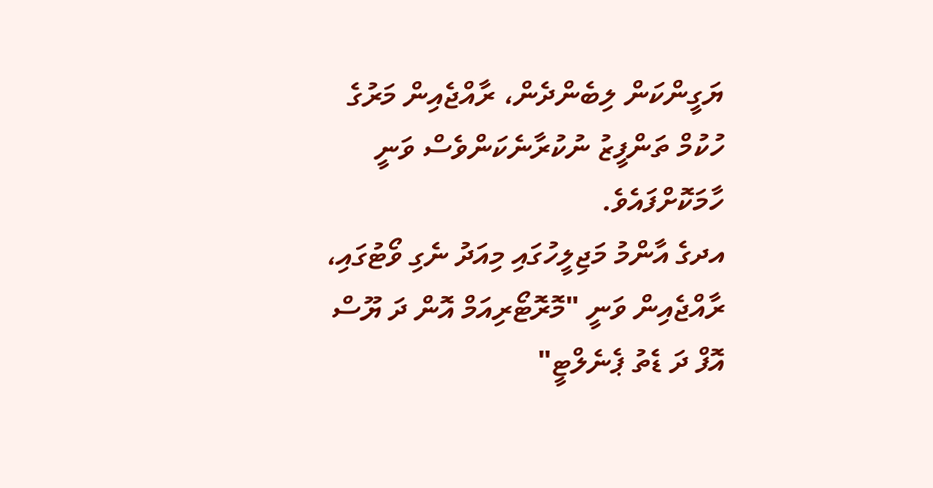ޔަގީންކަން ލިބެންދެން، ރާއްޖެއިން މަރުގެ ހުކުމް ތަންފީޒު ނުކުރާނެކަންވެސް ވަނީ ހާމަކޮށްފައެވެ.
އދގެ އާންމު މަޖިލީހުގައި މިއަދު ނެގި ވޯޓުގައި، ރާއްޖެއިން ވަނީ "މޮރޮޓޯރިއަމް އޮން ދަ ޔޫސް އޮފް ދަ ޑެތު ޕެނެލްޓީ"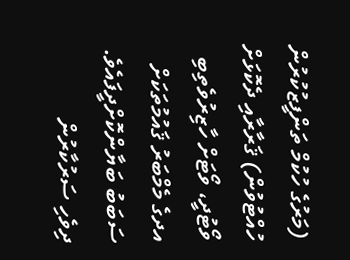(މަރުގެ ހުކުމް ތަންފީޒުކުރުން ހުއްޓުވުން) ޤަރާރާއި ދެކޮޅަށް ވޯޓުދީ، ވޯޓަށް ހާޒިރުވެތިބި އދގެ މެމްބަރު ޤައުމުތަކަށް ސަބަބު ބަޔާންކޮށްދީފައެވެ.
ދިވެހި ސަރުކާރުން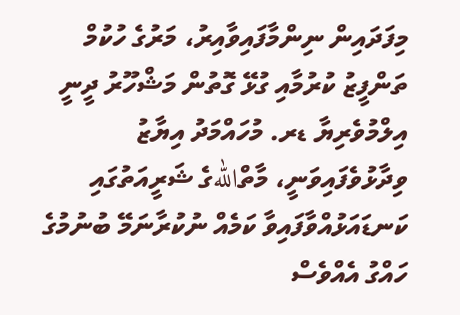މިފަދައިން ނިންމާފައިވާއިރު، މަރުގެ ހުކުމް ތަންފީޒު ކުރުމާއި ގުޅޭ ގޮތުން މަޝްހޫރު ދީނީ އިލްމުވެރިޔާ ޑރ. މުހައްމަދު އިޔާޒު ވިދާޅުވެފައިވަނީ، މާތްاللهގެ ޝަރީއަތުގައި ކަނޑައަޅުއްވާފައިވާ ކަމެއް ނުކުރާނަމޭ ބުނުމުގެ ހައްގު އެއްވެސް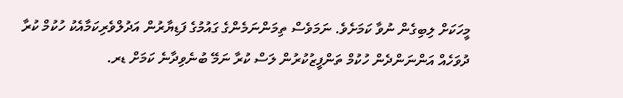މީހަކަށް ލިބިގެން ނުވާ ކަމަށެވެ. ނަމަވެސް ތިމަންނަމެންގެ ގައުމުގެ ފަޑިޔާރުން އަދުލްވެރިކަމާއެކު ހުކުމް ކުރާ ދުވަހެއް އަންނަންދެން ހުކުމް ތަންފީޒުކުރުން ލަސް ކުރާ ނަމޭ ބުނެވިދާނެ ކަމަށް ޑރ.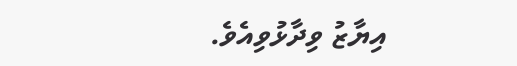އިޔާޒު ވިދާޅުވިއެވެ.